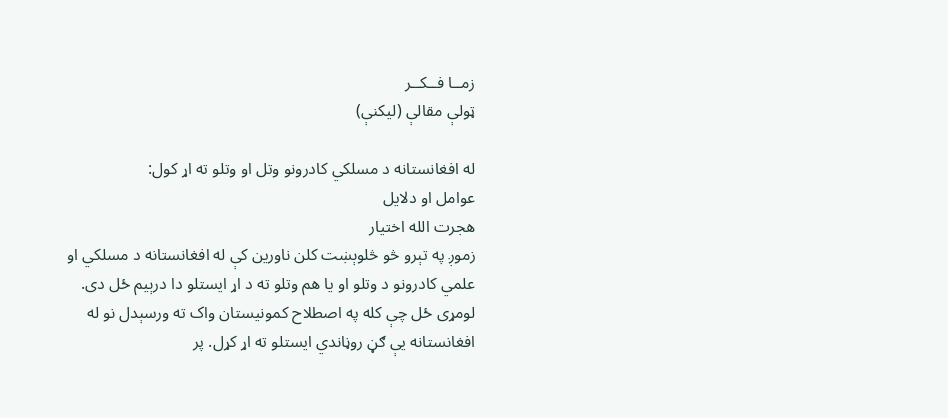زمــا فــکــر
ټولې مقالې (ليکنې)

له افغانستانه د مسلکي کادرونو وتل او وتلو ته اړ کول:
عوامل او دلایل
هجرت الله اختيار
زموږ په تېرو څو څلوېښت کلن ناورین کې له افغانستانه د مسلکي او علمي کادرونو د وتلو او یا هم وتلو ته د اړ ايستلو دا درېيم ځل دی. لومړی ځل چې کله په اصطلاح کمونيستان واک ته ورسېدل نو له افغانستانه یې ګڼ روڼاندي ايستلو ته اړ کړل. پر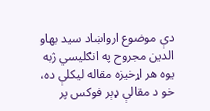دې موضوع ارواښاد سيد بهاو الدين مجروح په انګليسي ژبه یوه هر اړخيزه مقاله لیکلې ده، خو د مقالې ډېر فوکس پر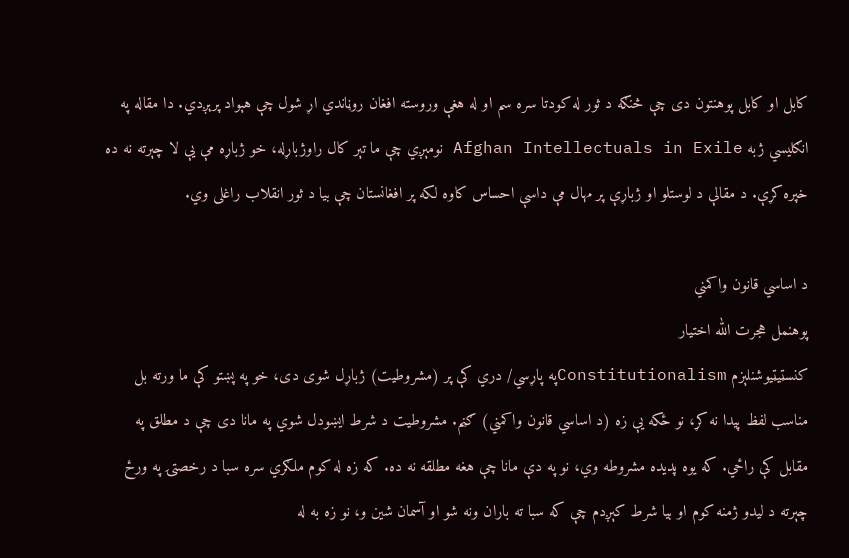کابل او کابل پوهنتون دی چې څنګه د ثور له کودتا سره سم او له هغې وروسته افغان روڼاندي اړ شول چې هېواد پرېږدي. دا مقاله په انګليسي ژبه Afghan Intellectuals in Exile نومېږي چې ما تېر کال راوژباړله، خو ژباړه مې یې لا چېرته نه ده خپره کړې. د مقالې د لوستلو او ژباړې پر مهال مې داسې احساس کاوه لکه پر افغانستان چې بیا د ثور انقلاب راغلی وي.

د اساسي قانون واکمني
پوهنمل هجرت الله اختيار
کنسټيټيوشنلېزم Constitutionalismپه پاړسي/ دري کې پر (مشروطیت) ژباړل شوی دی، خو په پښتو کې ما ورته بل مناسب لفظ پیدا نه کړ، نو ځکه یې زه (د اساسي قانون واکمني) ګڼم. مشروطیت د شرط ایښودل شوي په مانا دی چې د مطلق په مقابل کې راځي. که یوه پدیده مشروطه وي، نو په دې مانا چې هغه مطلقه نه ده. که زه له کوم ملګري سره سبا د رخصتۍ په ورځ چېرته د لیدو ژمنه کوم او بیا شرط کېږدم چې که سبا ته باران ونه شو او آسمان شین و، نو زه به له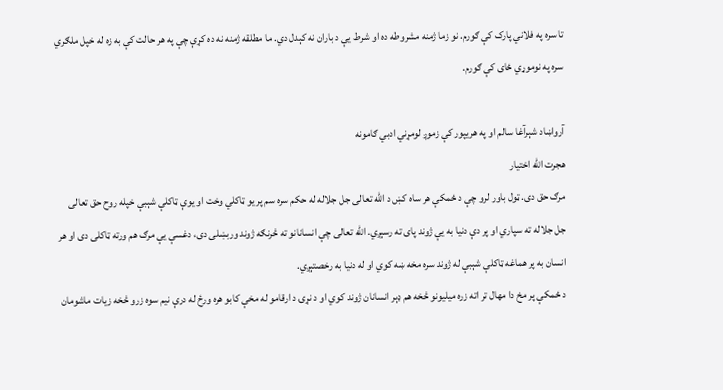تا سره په فلاني پارک کې ګورم. نو زما ژمنه مشروطه ده او شرط یې د باران نه کېدل دي. ما مطلقه ژمنه نه ده کړې چې په هر حالت کې به زه له خپل ملګري سره په نوموړي ځای کې ګورم.

آرواښاد شېرآغا سالم او په هريپور کې زموږ لومړني ادبي ګامونه
هجرت الله اختيار
مرګ حق دی. ټول باور لرو چې د ځمکې هر ساه کښ د الله تعالی جل جلاله له حکم سره سم پر يو ټاکلي وخت او یوې ټاکلې شېبې خپله روح حق تعالی جل جلاله ته سپاري او پر دې دنيا به یې ژوند پای ته رسېږي. الله تعالی چې انسانانو ته څرنګه ژوند وربښلی دی، دغسې یې مرګ هم ورته ټاکلی دی او هر انسان به پر هماغه ټاکلې شېبې له ژوند سره مخه ښه کوي او له دنيا به رخصتېږي.
د ځمکې پر مخ دا مهال تر اته زره ميلیونو څخه هم ډېر انسانان ژوند کوي او د نړۍ د ارقامو له مخې کابو هره ورځ له درې نیم سوه زرو څخه زیات ماشومان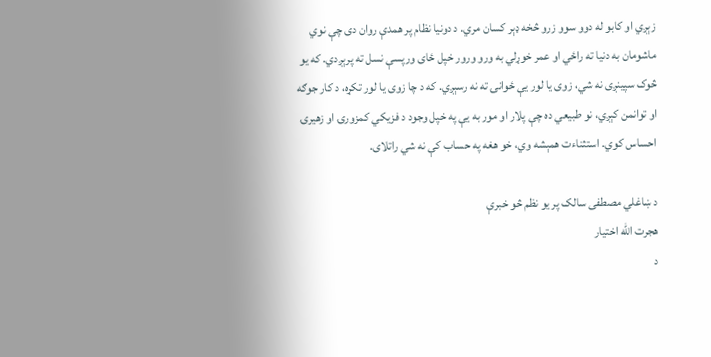زېږي او کابو له دوو سوو زرو څخه ډېر کسان مري. د دونيا نظام پر همدې روان دی چې نوي ماشومان به دنيا ته راځي او عمر خوړلي به ورو ورور خپل ځای ورپسې نسل ته پرېږدي. که يو څوک سپینږی نه شي، زوی یا لور یې ځوانۍ ته نه رسېږي. که د چا زوی یا لور تکړه، د کار جوګه او توانمن کېږي، نو طبیعي ده چې پلار او مور به یې په خپل وجود د فزيکي کمزورۍ او زهیرۍ احساس کوي. استثناءت همېشه وي، خو هغه په حساب کې نه شي راتلای.

د ښاغلي مصطفی سالک پر يو نظم څو خبرې
هجرت الله اختيار
د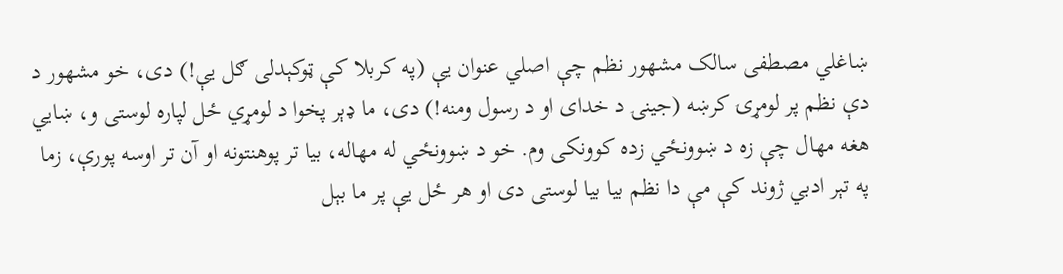ښاغلي مصطفی سالک مشهور نظم چې اصلي عنوان یې (په کربلا کې ټوکېدلی ګل یې!) دی، خو مشهور د دې نظم پر لومړۍ کرښه (جینۍ د خدای او د رسول ومنه!) دی، ما ډېر پخوا د لومړي ځل لپاره لوستی و، ښايي هغه مهال چې زه د ښوونځي زده کوونکی وم. خو د ښوونځي له مهاله، بيا تر پوهنتونه او آن تر اوسه پورې، زما په تېر ادبي ژوند کې مې دا نظم بيا بيا لوستی دی او هر ځل یې پر ما بېل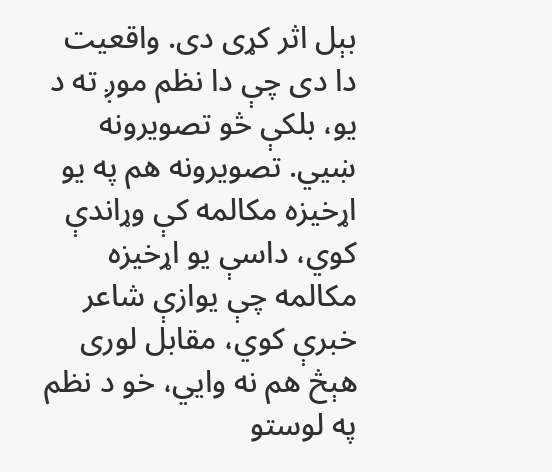بېل اثر کړی دی. واقعيت دا دی چې دا نظم موږ ته د يو، بلکې څو تصويرونه ښيي. تصويرونه هم په يو اړخيزه مکالمه کې وړاندې کوي، داسې يو اړخيزه مکالمه چې يوازې شاعر خبرې کوي، مقابل لوری هېڅ هم نه وايي، خو د نظم په لوستو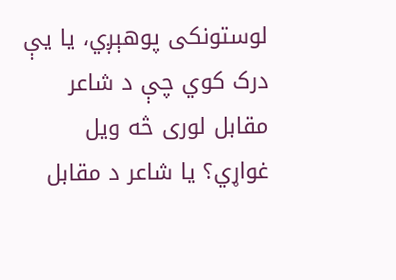لوستونکی پوهېږي، يا یې درک کوي چې د شاعر مقابل لوری څه ويل غواړي؟ يا شاعر د مقابل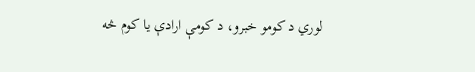لوري د کومو خبرو، د کومې ارادې يا کوم څه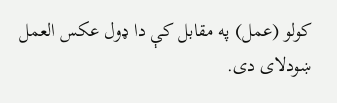کولو (عمل) په مقابل کې دا ډول عکس العمل ښودلای دی.